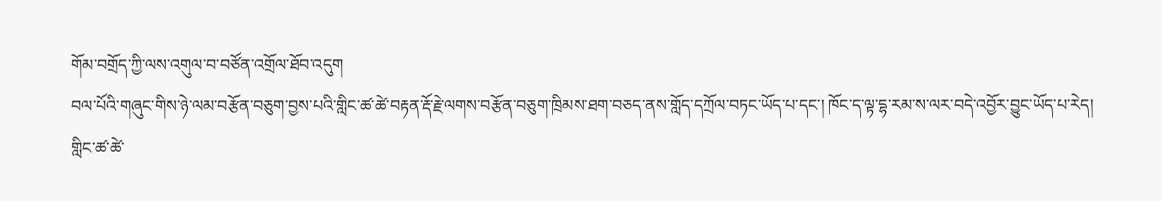གོམ་བགྲོད་ཀྱི་ལས་འགུལ་བ་བཙོན་འགྲོལ་ཐོབ་འདུག
བལ་པོའི་གཞུང་གིས་ཉེ་ལམ་བརྩོན་བཅུག་བྱས་པའི་གླིང་ཚ་ཚེ་བརྟན་རྡོ་རྗེ་ལགས་བརྩོན་བཅུག་ཁྲིམས་ཐག་བཅད་ནས་གློད་དཀྲོལ་བཏང་ཡོད་པ་དང་། ཁོང་ད་ལྟ་དྷ་རམ་ས་ལར་བདེ་འབྱོར་བྱུང་ཡོད་པ་རེད།
གླིང་ཚ་ཚེ་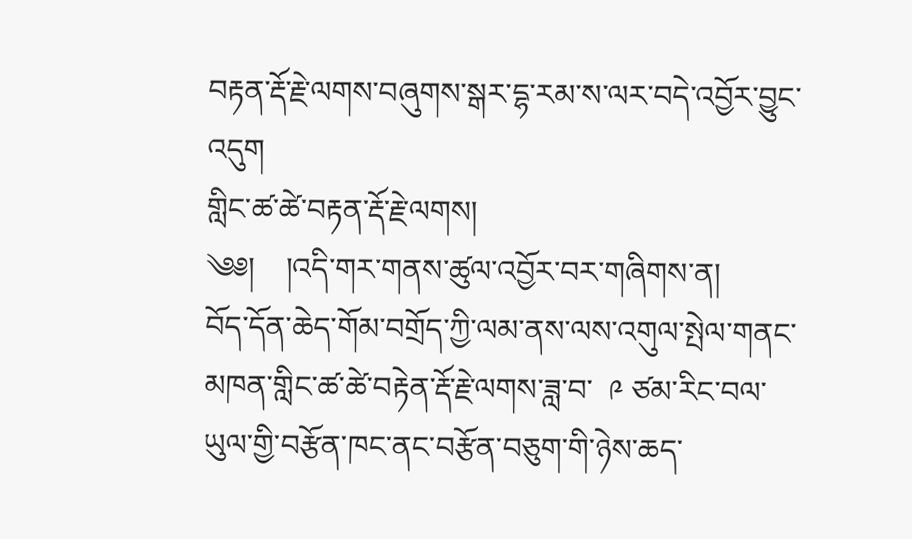བརྟན་རྡོ་རྗེ་ལགས་བཞུགས་སྒར་དྷ་རམ་ས་ལར་བདེ་འབྱོར་བྱུང་འདུག
གླིང་ཚ་ཚེ་བརྟན་རྡོ་རྗེ་ལགས།
༄༅།    །འདི་གར་གནས་ཚུལ་འབྱོར་བར་གཞིགས་ན།          བོད་དོན་ཆེད་གོམ་བགྲོད་ཀྱི་ལམ་ནས་ལས་འགུལ་སྤེལ་གནང་མཁན་གླིང་ཚ་ཚེ་བརྟེན་རྡོ་རྗེ་ལགས་ཟླ་བ་  ༩ ཙམ་རིང་བལ་ཡུལ་གྱི་བརྩོན་ཁང་ནང་བརྩོན་བཅུག་གི་ཉེས་ཆད་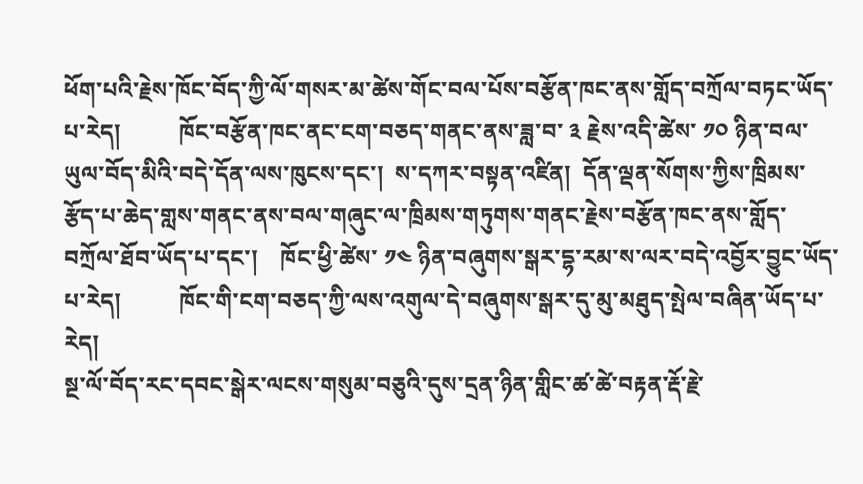ཕོག་པའི་རྗེས་ཁོང་བོད་ཀྱི་ལོ་གསར་མ་ཚེས་གོང་བལ་པོས་བརྩོན་ཁང་ནས་གློད་བཀྲོལ་བཏང་ཡོད་པ་རེད།          ཁོང་བརྩོན་ཁང་ནང་ངག་བཅད་གནང་ནས་ཟླ་བ་ ༣ རྗེས་འདི་ཚེས་ ༡༠ ཉིན་བལ་ཡུལ་བོད་མིའི་བདེ་དོན་ལས་ཁུངས་དང་།  ས་དཀར་བསྟན་འཛིན།  དོན་ལྡན་སོགས་ཀྱིས་ཁྲིམས་རྩོད་པ་ཆེད་གླས་གནང་ནས་བལ་གཞུང་ལ་ཁྲིམས་གཏུགས་གནང་རྗེས་བརྩོན་ཁང་ནས་གློད་བཀྲོལ་ཐོབ་ཡོད་པ་དང་།    ཁོང་ཕྱི་ཚེས་ ༡༤ ཉིན་བཞུགས་སྒར་དྷ་རམ་ས་ལར་བདེ་འབྱོར་བྱུང་ཡོད་པ་རེད།          ཁོང་གི་ངག་བཅད་ཀྱི་ལས་འགུལ་དེ་བཞུགས་སྒར་དུ་མུ་མཐུད་སྤེལ་བཞིན་ཡོད་པ་རེད།
སྔ་ལོ་བོད་རང་དབང་སྒེར་ལངས་གསུམ་བཅུའི་དུས་དྲན་ཉིན་གླིང་ཚ་ཚེ་བརྟན་རྡོ་རྗེ་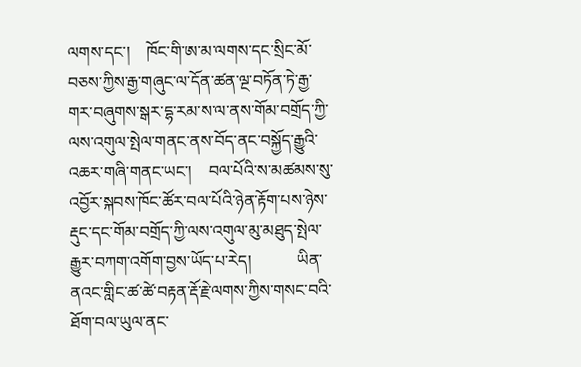ལགས་དང་།    ཁོང་གི་ཨ་མ་ལགས་དང་སྲིང་མོ་བཅས་ཀྱིས་རྒྱ་གཞུང་ལ་དོན་ཚན་ལྔ་བཏོན་ཏེ་རྒྱ་གར་བཞུགས་སྒར་དྷ་རམ་ས་ལ་ནས་གོམ་བགྲོད་ཀྱི་ལས་འགུལ་སྤེལ་གནང་ནས་བོད་ནང་བསྐྱོད་རྒྱུའི་འཆར་གཞི་གནང་ཡང་།    བལ་པོའི་ས་མཚམས་སུ་འབྱོར་སྐབས་ཁོང་ཚོར་བལ་པོའི་ཉེན་རྟོག་པས་ཉེས་རྡུང་དང་གོམ་བགྲོད་ཀྱི་ལས་འགུལ་མུ་མཐུད་སྤེལ་རྒྱུར་བཀག་འགོག་བྱས་ཡོད་པ་རེད།           ཡིན་ནའང་གླིང་ཚ་ཚེ་བརྟན་རྡོ་རྗེ་ལགས་ཀྱིས་གསང་བའི་ཐོག་བལ་ཡུལ་ནང་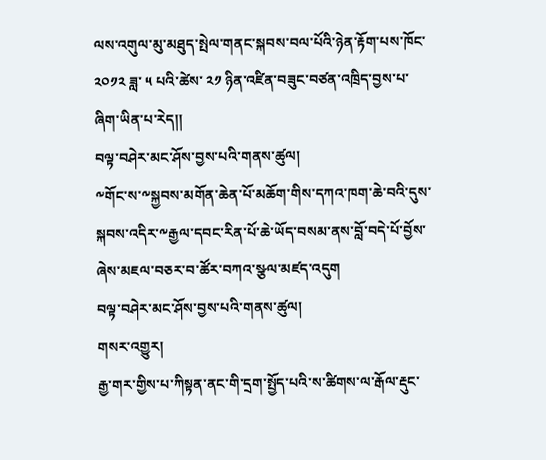ལས་འགུལ་མུ་མཐུད་སྤེལ་གནང་སྐབས་བལ་པོའི་ཉེན་རྟོག་པས་ཁོང་ ༢༠༡༢ ཟླ་ ༥ པའི་ཚེས་ ༢༡ ཉིན་འཛིན་བཟུང་བཙན་འཁྲིད་བྱས་པ་ཞིག་ཡིན་པ་རེད།།
བལྟ་བཤེར་མང་ཤོས་བྱས་པའི་གནས་ཚུལ།
༸གོང་ས་༸སྐྱབས་མགོན་ཆེན་པོ་མཆོག་གིས་དཀའ་ཁག་ཆེ་བའི་དུས་སྐབས་འདིར་༸རྒྱལ་དབང་རིན་པོ་ཆེ་ཡོད་བསམ་ནས་བློ་བདེ་པོ་བྱོས་ཞེས་མཇལ་བཅར་བ་ཚོར་བཀའ་སྩལ་མཛད་འདུག
བལྟ་བཤེར་མང་ཤོས་བྱས་པའི་གནས་ཚུལ།
གསར་འགྱུར།
རྒྱ་གར་གྱིས་པ་ཀིསྟན་ནང་གི་དྲག་སྤྱོད་པའི་ས་ཚིགས་ལ་རྒོལ་རྡུང་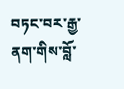བཏང་བར་རྒྱ་ནག་གིས་བློ་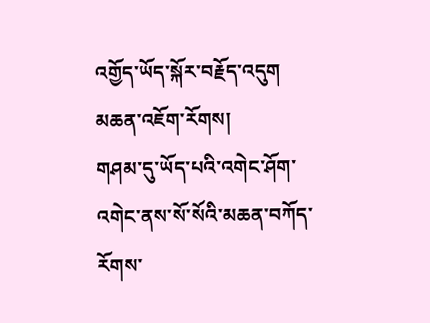འགྱོད་ཡོད་སྐོར་བརྗོད་འདུག
མཆན་འཇོག་རོགས།
གཤམ་དུ་ཡོད་པའི་འགེང་ཤོག་འགེང་ནས་སོ་སོའི་མཆན་བཀོད་རོགས་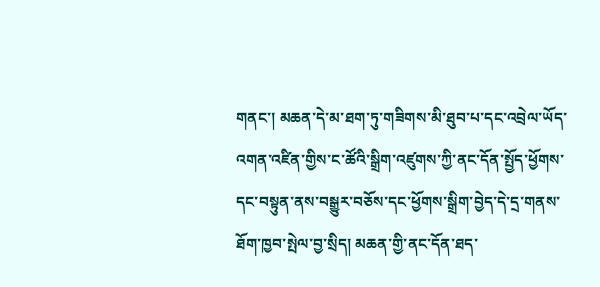གནང་། མཆན་དེ་མ་ཐག་ཏུ་གཟིགས་མི་ཐུབ་པ་དང་འབྲེལ་ཡོད་འགན་འཛིན་གྱིས་ང་ཚོའི་སྒྲིག་འཛུགས་ཀྱི་ནང་དོན་སྤྱོད་ཕྱོགས་དང་བསྟུན་ནས་བསྒྱུར་བཅོས་དང་ཕྱོགས་སྒྲིག་བྱེད་དེ་དྲ་གནས་ཐོག་ཁྱབ་སྤེལ་བྱ་སྲིད། མཆན་གྱི་ནང་དོན་ཐད་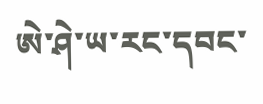ཨེ་ཤེ་ཡ་རང་དབང་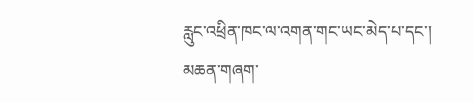རླུང་འཕྲིན་ཁང་ལ་འགན་གང་ཡང་མེད་པ་དང་། མཆན་གཞག་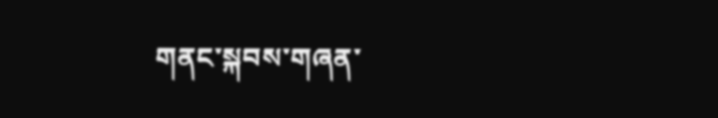གནང་སྐབས་གཞན་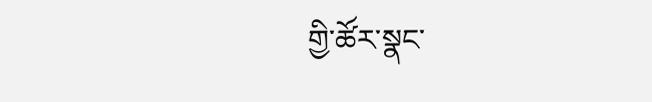གྱི་ཚོར་སྣང་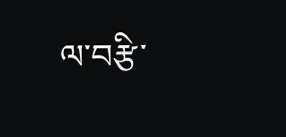ལ་བརྩི་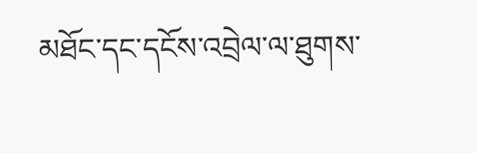མཐོང་དང་དངོས་འབྲེལ་ལ་ཐུགས་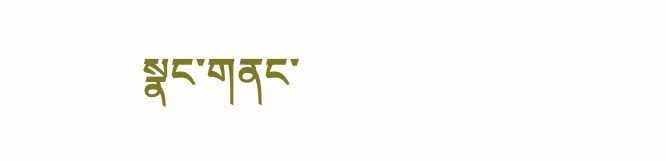སྣང་གནང་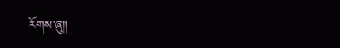རོགས་ཞུ༎